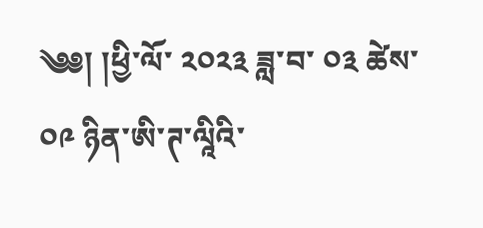༄༅། །ཕྱི་ལོ་ ༢༠༢༣ ཟླ་བ་ ༠༣ ཚེས་ ༠༩ ཉིན་ཨི་ཊ་ལཱིའི་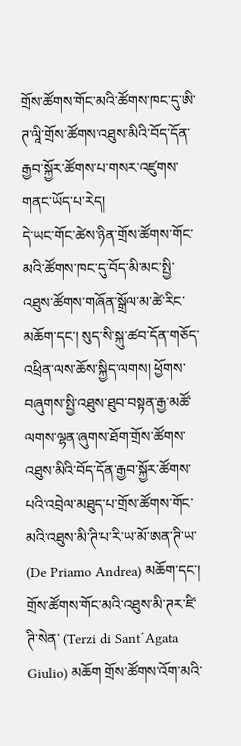གྲོས་ཚོགས་གོང་མའི་ཚོགས་ཁང་དུ་ཨི་ཊ་ལཱི་གྲོས་ཚོགས་འཐུས་མིའི་བོད་དོན་རྒྱབ་སྐྱོར་ཚོགས་པ་གསར་འཛུགས་གནང་ཡོད་པ་རེད།
དེ་ཡང་གོང་ཚེས་ཉིན་གྲོས་ཚོགས་གོང་མའི་ཚོགས་ཁང་དུ་བོད་མི་མང་སྤྱི་འཐུས་ཚོགས་གཞོན་སྒྲོལ་མ་ཚེ་རིང་མཆོག་དང་། སུད་སི་སྐུ་ཚབ་དོན་གཅོད་འཕྲིན་ལས་ཆོས་སྐྱིད་ལགས། ཕྱོགས་བཞུགས་སྤྱི་འཐུས་ཐུབ་བསྟན་རྒྱ་མཚོ་ལགས་ལྷན་ཞུགས་ཐོག་གྲོས་ཚོགས་འཐུས་མིའི་བོད་དོན་རྒྱབ་སྐྱོར་ཚོགས་པའི་འབྲེལ་མཐུད་པ་གྲོས་ཚོགས་གོང་མའི་འཐུས་མི་ཊི་པ་རི་ཡ་མོ་ཨན་ཊི་ཡ་ (De Priamo Andrea) མཆོག་དང་། གྲོས་ཚོགས་གོང་མའི་འཐུས་མི་ཊར་ཛི་ཊི་སེན་ (Terzi di Sant´Agata Giulio) མཆོག གྲོས་ཚོགས་འོག་མའི་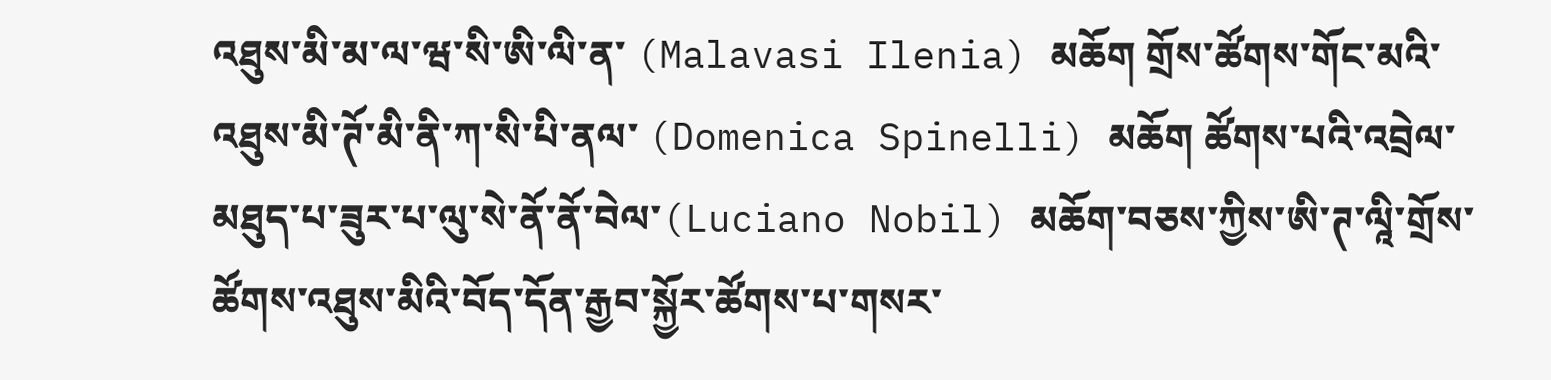འཐུས་མི་མ་ལ་ཝ་སི་ཨི་ལི་ན་ (Malavasi Ilenia) མཆོག གྲོས་ཚོགས་གོང་མའི་འཐུས་མི་ཊོ་མི་ནི་ཀ་སི་པི་ནལ་ (Domenica Spinelli) མཆོག ཚོགས་པའི་འབྲེལ་མཐུད་པ་ཟུར་པ་ལུ་སེ་ནོ་ནོ་བེལ་(Luciano Nobil) མཆོག་བཅས་ཀྱིས་ཨི་ཊ་ལཱི་གྲོས་ཚོགས་འཐུས་མིའི་བོད་དོན་རྒྱབ་སྐྱོར་ཚོགས་པ་གསར་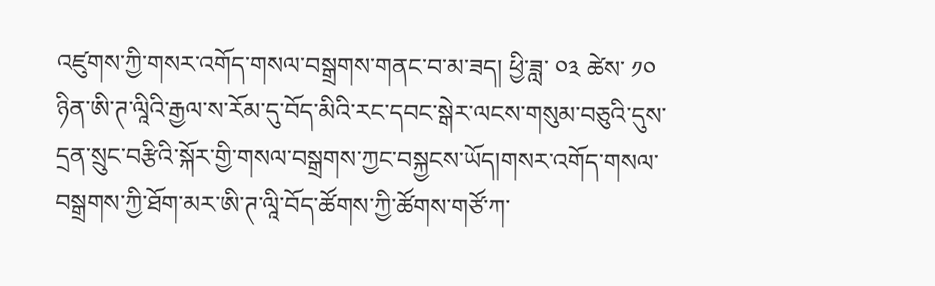འཛུགས་ཀྱི་གསར་འགོད་གསལ་བསྒྲགས་གནང་བ་མ་ཟད། ཕྱི་ཟླ་ ༠༣ ཚེས་ ༡༠ ཉིན་ཨི་ཊ་ལཱིའི་རྒྱལ་ས་རོམ་དུ་བོད་མིའི་རང་དབང་སྒེར་ལངས་གསུམ་བཅུའི་དུས་དྲན་སྲུང་བརྩིའི་སྐོར་གྱི་གསལ་བསྒྲགས་ཀྱང་བསྐྱངས་ཡོད།གསར་འགོད་གསལ་བསྒྲགས་ཀྱི་ཐོག་མར་ཨི་ཊ་ལཱི་བོད་ཚོགས་ཀྱི་ཚོགས་གཙོ་ཀ་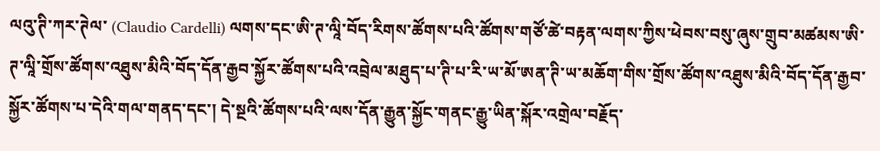ལའུ་ཊི་ཀར་ཊེལ་ (Claudio Cardelli) ལགས་དང་ཨི་ཊ་ལཱི་བོད་རིགས་ཚོགས་པའི་ཚོགས་གཙོ་ཚེ་བརྟན་ལགས་ཀྱིས་ཕེབས་བསུ་ཞུས་གྲུབ་མཚམས་ཨི་ཊ་ལཱི་གྲོས་ཚོགས་འཐུས་མིའི་བོད་དོན་རྒྱབ་སྐྱོར་ཚོགས་པའི་འབྲེལ་མཐུད་པ་ཊི་པ་རི་ཡ་མོ་ཨན་ཊི་ཡ་མཆོག་གིས་གྲོས་ཚོགས་འཐུས་མིའི་བོད་དོན་རྒྱབ་སྐྱོར་ཚོགས་པ་དེའི་གལ་གནད་དང་། དེ་སྔའི་ཚོགས་པའི་ལས་དོན་རྒྱུན་སྐྱོང་གནང་རྒྱུ་ཡིན་སྐོར་འགྲེལ་བརྗོད་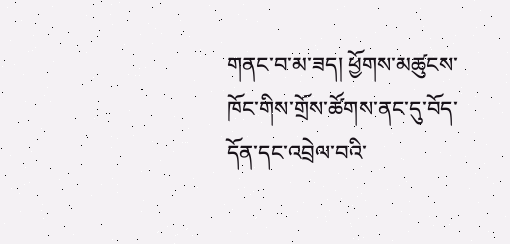གནང་བ་མ་ཟད། ཕྱོགས་མཚུངས་ཁོང་གིས་གྲོས་ཚོགས་ནང་དུ་བོད་དོན་དང་འབྲེལ་བའི་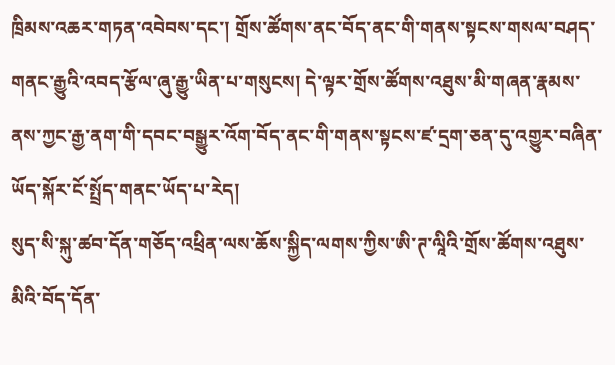ཁྲིམས་འཆར་གཏན་འབེབས་དང་། གྲོས་ཚོགས་ནང་བོད་ནང་གི་གནས་སྟངས་གསལ་བཤད་གནང་རྒྱུའི་འབད་རྩོལ་ཞུ་རྒྱུ་ཡིན་པ་གསུངས། དེ་ལྟར་གྲོས་ཚོགས་འཐུས་མི་གཞན་རྣམས་ནས་ཀྱང་རྒྱ་ནག་གི་དབང་བསྒྱུར་འོག་བོད་ནང་གི་གནས་སྟངས་ཛ་དྲག་ཅན་དུ་འགྱུར་བཞིན་ཡོད་སྐོར་ངོ་སྤྲོད་གནང་ཡོད་པ་རེད།
སུད་སི་སྐུ་ཚབ་དོན་གཅོད་འཕྲིན་ལས་ཆོས་སྐྱིད་ལགས་ཀྱིས་ཨི་ཊ་ལཱིའི་གྲོས་ཚོགས་འཐུས་མིའི་བོད་དོན་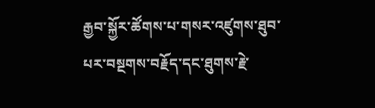རྒྱབ་སྐྱོར་ཚོགས་པ་གསར་འཛུགས་ཐུབ་པར་བསྔགས་བརྗོད་དང་ཐུགས་རྗེ་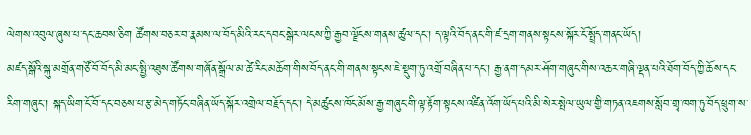ལེགས་འབུལ་ཞུས་པ་དང་ཆབས་ཅིག ཚོགས་བཅར་བ་རྣམས་ལ་བོད་མིའི་རང་དབང་སྒེར་ལངས་ཀྱི་རྒྱབ་ལྗོངས་གནས་ཚུལ་དང་། ད་ལྟའི་བོད་ནང་གི་ཛ་དྲག་གནས་སྟངས་སྐོར་ངོ་སྤྲོད་གནང་ཡོད།
མཛད་སྒོའི་སྐུ་མགྲོན་གཙོ་བོ་བོད་མི་མང་སྤྱི་འཐུས་ཚོགས་གཞོན་སྒྲོལ་མ་ཚེ་རིང་མཆོག་གིས་བོད་ནང་གི་གནས་སྟངས་ཇེ་སྡུག་ཏུ་འགྲོ་བཞིན་པ་དང་། རྒྱ་ནག་དམར་ཤོག་གཞུང་གིས་འཆར་གཞི་ལྡན་པའི་ཐོག་བོད་ཀྱི་ཆོས་དང་རིག་གཞུང་། སྐད་ཡིག་ངོ་བོ་དང་བཅས་པ་རྩ་མེད་གཏོང་བཞིན་ཡོད་སྐོར་འགྲེལ་བརྗོད་དང་། དེ་མཚུངས་ཁོང་མོས་རྒྱ་གཞུང་གི་ལྟ་རྟོག་སྟངས་འཛིན་འོག་ཡོད་པའི་མི་སེར་སྤེལ་ཡུལ་གྱི་གཏན་འཇགས་སློབ་གྲྭ་ཁག་ཏུ་བོད་ཕྲུག་ས་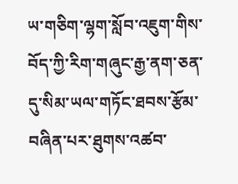ཡ་གཅིག་ལྷག་སློབ་འཇུག་གིས་བོད་ཀྱི་རིག་གཞུང་རྒྱ་ནག་ཅན་དུ་སིམ་ཡལ་གཏོང་ཐབས་རྩོམ་བཞིན་པར་ཐུགས་འཚབ་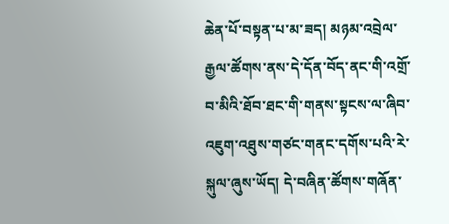ཆེན་པོ་བསྟན་པ་མ་ཟད། མཉམ་འབྲེལ་རྒྱལ་ཚོགས་ནས་དེ་དོན་བོད་ནང་གི་འགྲོ་བ་མིའི་ཐོབ་ཐང་གི་གནས་སྟངས་ལ་ཞིབ་འཇུག་འཐུས་གཙང་གནང་དགོས་པའི་རེ་སྐུལ་ཞུས་ཡོད། དེ་བཞིན་ཚོགས་གཞོན་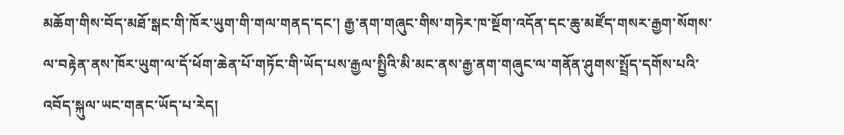མཆོག་གིས་བོད་མཐོ་སྒང་གི་ཁོར་ཡུག་གི་གལ་གནད་དང་། རྒྱ་ནག་གཞུང་གིས་གཏེར་ཁ་སྔོག་འདོན་དང་ཆུ་མཛོད་གསར་རྒྱག་སོགས་ལ་བརྟེན་ནས་ཁོར་ཡུག་ལ་དོ་ཕོག་ཆེན་པོ་གཏོང་གི་ཡོད་པས་རྒྱལ་སྤྱིའི་མི་མང་ནས་རྒྱ་ནག་གཞུང་ལ་གནོན་ཤུགས་སྤྲོད་དགོས་པའི་འབོད་སྐུལ་ཡང་གནང་ཡོད་པ་རེད།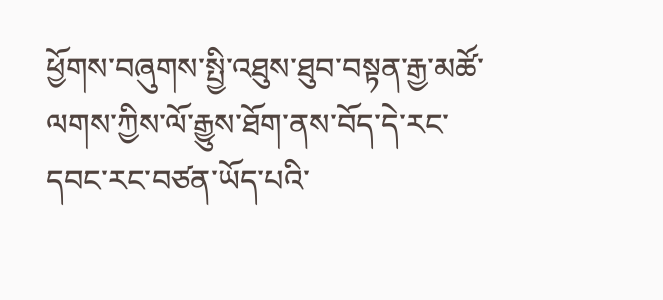ཕྱོགས་བཞུགས་སྤྱི་འཐུས་ཐུབ་བསྟན་རྒྱ་མཚོ་ལགས་ཀྱིས་ལོ་རྒྱུས་ཐོག་ནས་བོད་དེ་རང་དབང་རང་བཙན་ཡོད་པའི་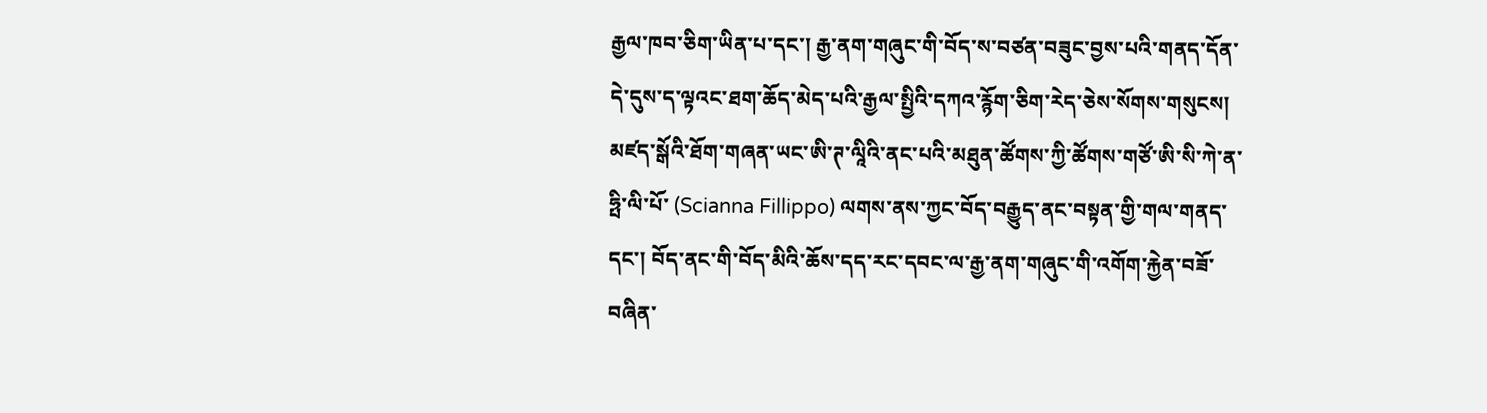རྒྱལ་ཁབ་ཅིག་ཡིན་པ་དང་། རྒྱ་ནག་གཞུང་གི་བོད་ས་བཙན་བཟུང་བྱས་པའི་གནད་དོན་དེ་དུས་ད་ལྟའང་ཐག་ཆོད་མེད་པའི་རྒྱལ་སྤྱིའི་དཀའ་རྙོག་ཅིག་རེད་ཅེས་སོགས་གསུངས།
མཛད་སྒོའི་ཐོག་གཞན་ཡང་ཨི་ཊ་ལཱིའི་ནང་པའི་མཐུན་ཚོགས་ཀྱི་ཚོགས་གཙོ་ཨི་སི་ཀེ་ན་ཧྤི་ལི་པོ་ (Scianna Fillippo) ལགས་ནས་ཀྱང་བོད་བརྒྱུད་ནང་བསྟན་གྱི་གལ་གནད་དང་། བོད་ནང་གི་བོད་མིའི་ཆོས་དད་རང་དབང་ལ་རྒྱ་ནག་གཞུང་གི་འགོག་རྐྱེན་བཟོ་བཞིན་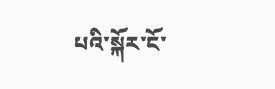པའི་སྐོར་ངོ་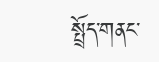སྤྲོད་གནང་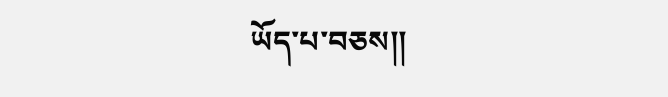ཡོད་པ་བཅས།།